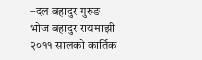–दल बहादुर गुरुङ
भोज बहादुर रायमाझी २०११ सालको कार्तिक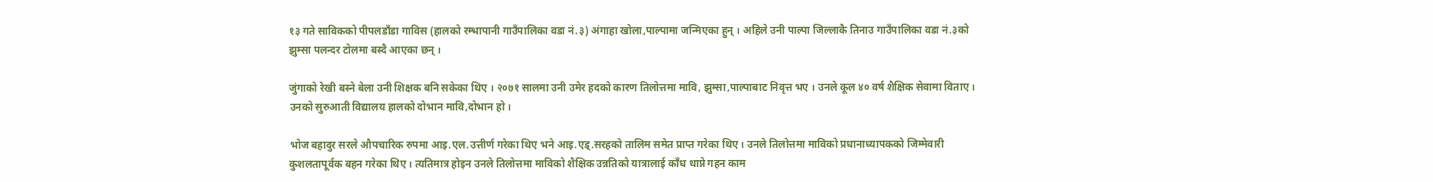१३ गते साविकको पीपलडाँडा गाविस (हालको रम्भापानी गाउँपालिका वडा नं.३) अंगाहा खोला,पाल्पामा जन्मिएका हुन् । अहिले उनी पाल्पा जिल्लाकै तिनाउ गाउँपालिका वडा नं.३को झुम्सा पलन्दर टोलमा बस्दै आएका छन् ।

जुंगाको रेखी बस्ने बेला उनी शिक्षक बनि सकेका थिए । २०७१ सालमा उनी उमेर हदको कारण तिलोत्तमा मावि, झुम्सा,पाल्पाबाट निवृत्त भए । उनले कूल ४० वर्ष शैक्षिक सेवामा विताए । उनको सुरुआती विद्यालय हालको दोभान मावि,दोभान हो ।

भोज बहादुर सरले औपचारिक रुपमा आइ.एल.उत्तीर्ण गरेका थिए भने आइ.एड्.सरहको तालिम समेत प्राप्त गरेका थिए । उनले तिलोत्तमा माविको प्रधानाध्यापकको जिम्मेवारी कुशलतापूर्वक बहन गरेका थिए । त्यतिमात्र होइन उनले तिलोत्तमा माविको शैक्षिक उन्नतिको यात्रालाई काँध थाप्ने गहन काम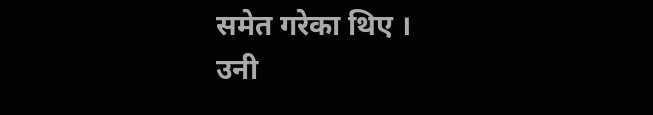समेत गरेका थिए ।
उनी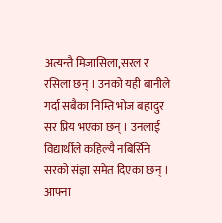अत्यन्तै मिजासिला,सरल र रसिला छन् । उनको यही बानीले गर्दा सबैका निम्ति भोज बहादुर सर प्रिय भएका छन् । उनलाई विद्यार्थीले कहिल्यै नबिर्सिने सरको संज्ञा समेत दिएका छन् । आफ्ना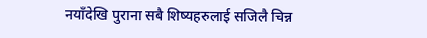नयाँदेखि पुराना सबै शिष्यहरुलाई सजिलै चिन्न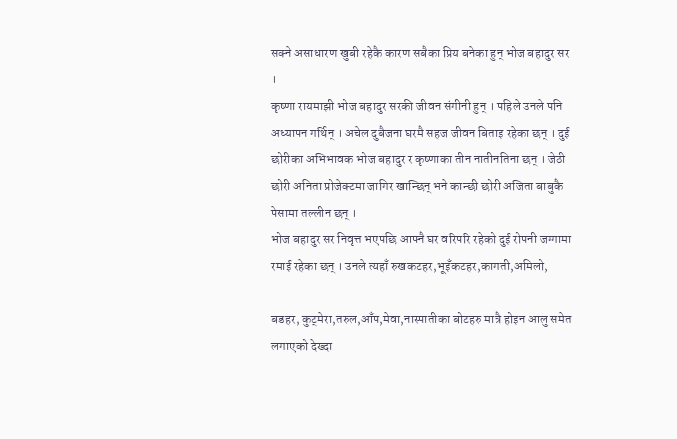सक्ने असाधारण खुबी रहेकै कारण सबैका प्रिय बनेका हुन् भोज बहादुर सर ।
कृष्णा रायमाझी भोज बहादुर सरकी जीवन संगीनी हुन् । पहिले उनले पनि अध्यापन गर्थिन् । अचेल दुबैजना घरमै सहज जीवन बिताइ रहेका छन् । दुई छोरीका अभिभावक भोज बहादुर र कृष्णाका तीन नातीनतिना छन् । जेठी छोरी अनिता प्रोजेक्टमा जागिर खान्छिन् भने कान्छी छोरी अजिता बाबुकै पेसामा तल्लीन छन् ।
भोज बहादुर सर निवृत्त भएपछि आफ्नै घर वरिपरि रहेको दुई रोपनी जग्गामा रमाई रहेका छन् । उनले त्यहाँ रुखकटहर,भूइँकटहर,कागती,अमिलो,

बडहर, कुट्मेरा,तरुल,आँप,मेवा,नास्पातीका बोटहरु मात्रै होइन आलु समेत लगाएको देख्दा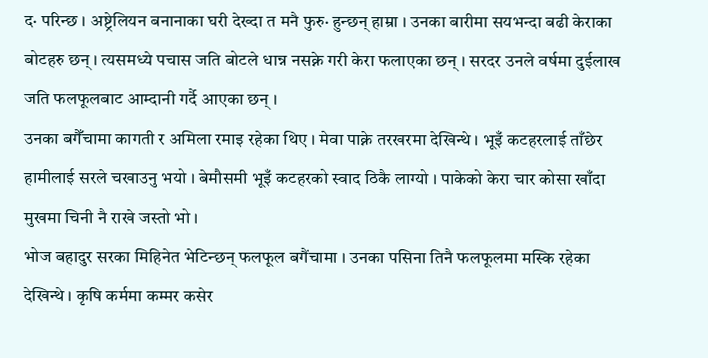द· परिन्छ । अष्ट्रेलियन बनानाका घरी देख्दा त मनै फुरु· हुन्छन् हाम्रा । उनका बारीमा सयभन्दा बढी केराका बोटहरु छन् । त्यसमध्ये पचास जति बोटले धान्न नसक्ने गरी केरा फलाएका छन् । सरदर उनले वर्षमा दुईलाख जति फलफूलबाट आम्दानी गर्दै आएका छन् ।
उनका बगैँचामा कागती र अमिला रमाइ रहेका थिए । मेवा पाक्ने तरखरमा देखिन्थे । भूइँ कटहरलाई ताँछेर हामीलाई सरले चखाउनु भयो । बेमौसमी भूइँ कटहरको स्वाद ठिकै लाग्यो । पाकेको केरा चार कोसा खाँदा मुखमा चिनी नै राखे जस्तो भो ।
भोज बहादुर सरका मिहिनेत भेटिन्छन् फलफूल बगैंचामा । उनका पसिना तिनै फलफूलमा मस्कि रहेका देखिन्थे । कृषि कर्ममा कम्मर कसेर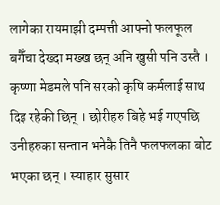लागेका रायमाझी दम्पत्ती आफ्नो फलफूल बगैँचा देख्दा मख्ख छन् अनि खुसी पनि उस्तै ।
कृष्णा मेडमले पनि सरको कृषि कर्मलाई साथ दिइ रहेकी छिन् । छोरीहरु बिहे भई गएपछि उनीहरुका सन्तान भनेकै तिनै फलफलका बोट भएका छन् । स्याहार सुसार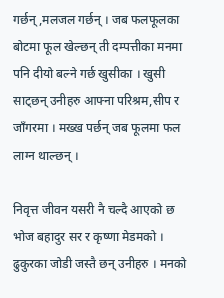गर्छन्,मलजल गर्छन् । जब फलफूलका बोटमा फूल खेल्छन् ती दम्पत्तीका मनमा पनि दीयो बल्ने गर्छ खुसीका । खुसी साट्छन् उनीहरु आफ्ना परिश्रम,सीप र जाँगरमा । मख्ख पर्छन् जब फूलमा फल लाग्न थाल्छन् ।

निवृत्त जीवन यसरी नै चल्दै आएको छ भोज बहादुर सर र कृष्णा मेडमको । ढुकुरका जोडी जस्तै छन् उनीहरु । मनको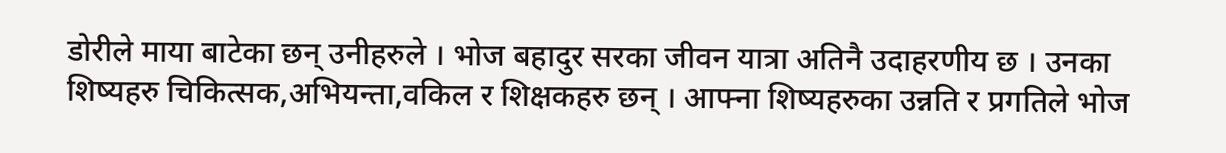डोरीले माया बाटेका छन् उनीहरुले । भोज बहादुर सरका जीवन यात्रा अतिनै उदाहरणीय छ । उनका शिष्यहरु चिकित्सक,अभियन्ता,वकिल र शिक्षकहरु छन् । आफ्ना शिष्यहरुका उन्नति र प्रगतिले भोज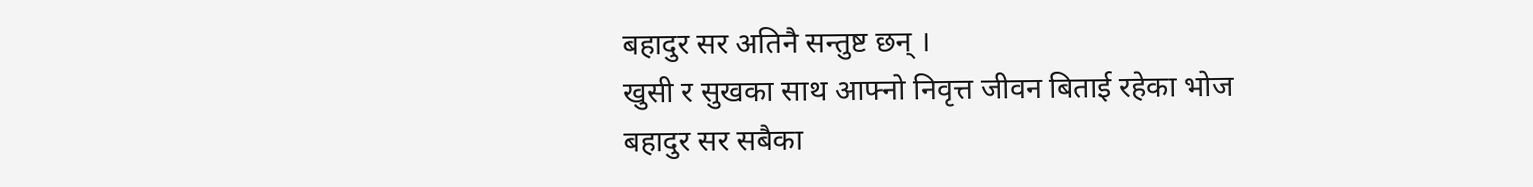बहादुर सर अतिनै सन्तुष्ट छन् ।
खुसी र सुखका साथ आफ्नो निवृत्त जीवन बिताई रहेका भोज बहादुर सर सबैका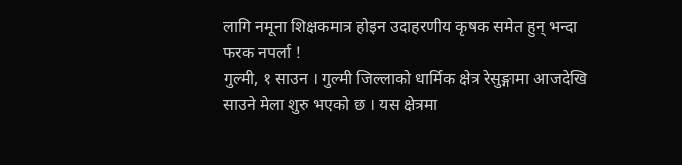लागि नमूना शिक्षकमात्र होइन उदाहरणीय कृषक समेत हुन् भन्दा फरक नपर्ला !
गुल्मी, १ साउन । गुल्मी जिल्लाको धार्मिक क्षेत्र रेसुङ्गामा आजदेखि साउने मेला शुरु भएको छ । यस क्षेत्रमा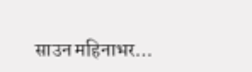साउन महिनाभर…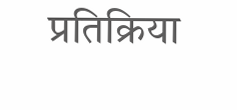प्रतिक्रिया